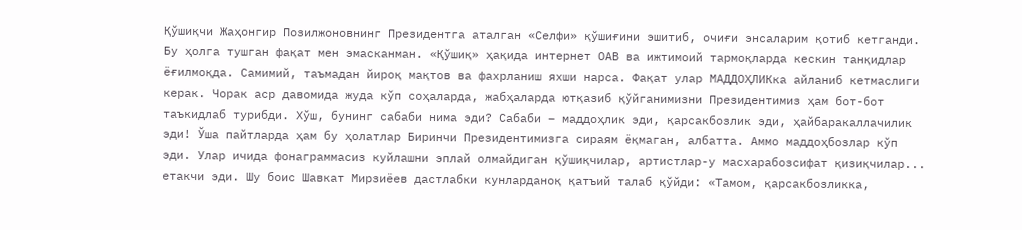Қўшиқчи Жаҳонгир Позилжоновнинг Президентга аталган «Селфи» қўшиғини эшитиб, очиғи энсаларим қотиб кетганди. Бу ҳолга тушган фақат мен эмасканман. «Қўшиқ» ҳақида интернет ОАВ ва ижтимоий тармоқларда кескин танқидлар ёғилмоқда. Самимий, таъмадан йироқ мақтов ва фахрланиш яхши нарса. Фақат улар МАДДОҲЛИКка айланиб кетмаслиги керак. Чорак аср давомида жуда кўп соҳаларда, жабҳаларда ютқазиб қўйганимизни Президентимиз ҳам бот-бот таъкидлаб турибди. Хўш, бунинг сабаби нима эди? Сабаби – маддоҳлик эди, қарсакбозлик эди, ҳайбаракаллачилик эди! Ўша пайтларда ҳам бу ҳолатлар Биринчи Президентимизга сираям ёқмаган, албатта. Аммо маддоҳбозлар кўп эди. Улар ичида фонаграммасиз куйлашни эплай олмайдиган қўшиқчилар, артистлар-у масхарабозсифат қизиқчилар... етакчи эди. Шу боис Шавкат Мирзиёев дастлабки кунларданоқ қатъий талаб қўйди: «Тамом, қарсакбозликка,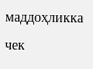маддоҳликка чек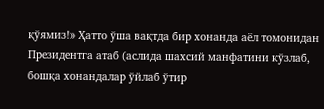қўямиз!» Ҳатто ўша вақтда бир хонанда аёл томонидан Президентга атаб (аслида шахсий манфатини кўзлаб, бошқа хонандалар ўйлаб ўтир